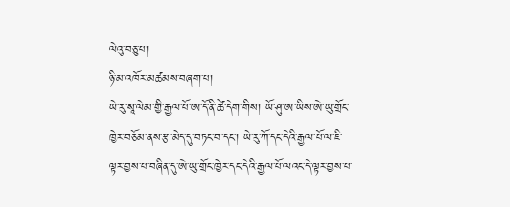ལེའུ་བཅུ་པ།
ཉི་མ་འཁོར་མཚམས་བཞག་པ།
ཡེ་རུ་སཱ་ལེམ་གྱི་རྒྱལ་པོ་ཨ་དོ་ནི་ཚེ་དེག་གིས། ཡོ་ཤུ་ཨ་ཡིས་ཨེ་ཡུ་གྲོང་ཁྱེར་བཅོམ་ནས་རྩ་མེད་དུ་བཏང་བ་དང་། ཡེ་རུ་ཀོ་དང་དེའི་རྒྱལ་པོ་ལ་ཇི་ལྟར་བྱས་པ་བཞིན་དུ་ཨེ་ཡུ་གྲོང་ཁྱེར་དང་དེའི་རྒྱལ་པོ་ལའང་དེ་ལྟར་བྱས་པ་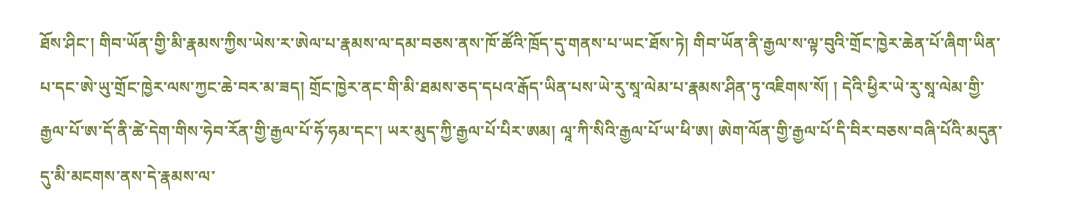ཐོས་ཤིང་། གིབ་ཡོན་གྱི་མི་རྣམས་ཀྱིས་ཡེས་ར་ཨེལ་པ་རྣམས་ལ་དམ་བཅས་ནས་ཁོ་ཚོའི་ཁྲོད་དུ་གནས་པ་ཡང་ཐོས་ཏེ། གིབ་ཡོན་ནི་རྒྱལ་ས་ལྟ་བུའི་གྲོང་ཁྱེར་ཆེན་པོ་ཞིག་ཡིན་པ་དང་ཨེ་ཡུ་གྲོང་ཁྱེར་ལས་ཀྱང་ཆེ་བར་མ་ཟད། གྲོང་ཁྱེར་ནང་གི་མི་ཐམས་ཅད་དཔའ་རྒོད་ཡིན་པས་ཡེ་རུ་སཱ་ལེམ་པ་རྣམས་ཤིན་ཏུ་འཇིགས་སོ། ། དེའི་ཕྱིར་ཡེ་རུ་སཱ་ལེམ་གྱི་རྒྱལ་པོ་ཨ་དོ་ནི་ཚེ་དེག་གིས་ཧེབ་རོན་གྱི་རྒྱལ་པོ་ཧོ་ཧམ་དང་། ཡར་མུད་ཀྱི་རྒྱལ་པོ་པིར་ཨམ། ལཱ་ཀི་སིའི་རྒྱལ་པོ་ཡ་ཕི་ཨ། ཨེག་ལོན་གྱི་རྒྱལ་པོ་དི་བིར་བཅས་བཞི་པོའི་མདུན་དུ་མི་མངགས་ནས་དེ་རྣམས་ལ་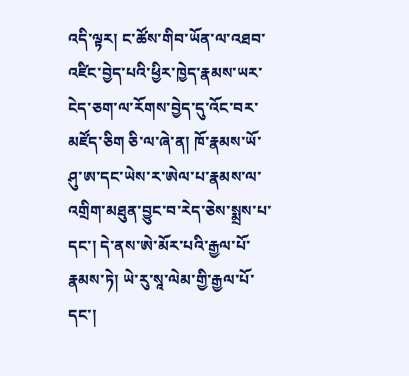འདི་ལྟར། ང་ཚོས་གིབ་ཡོན་ལ་འཐབ་འཛིང་བྱེད་པའི་ཕྱིར་ཁྱེད་རྣམས་ཡར་ངེད་ཅག་ལ་རོགས་བྱེད་དུ་འོང་བར་མཛོད་ཅིག ཅི་ལ་ཞེ་ན། ཁོ་རྣམས་ཡོ་ཤུ་ཨ་དང་ཡེས་ར་ཨེལ་པ་རྣམས་ལ་འགྲིག་མཐུན་བྱུང་བ་རེད་ཅེས་སྨྲས་པ་དང་། དེ་ནས་ཨེ་མོར་པའི་རྒྱལ་པོ་རྣམས་ཏེ། ཡེ་རུ་སཱ་ལེམ་གྱི་རྒྱལ་པོ་དང་།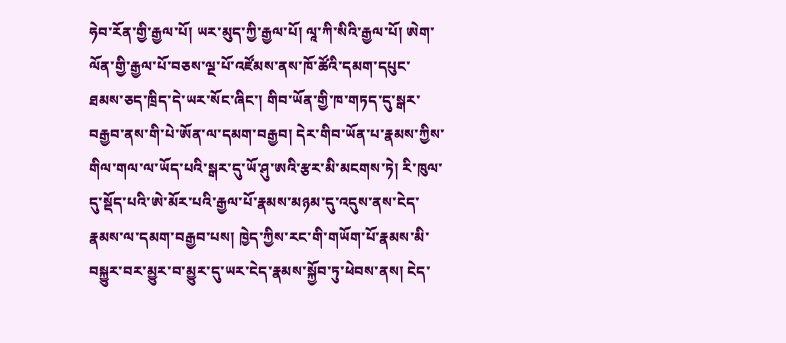ཧེབ་རོན་གྱི་རྒྱལ་པོ། ཡར་མུད་ཀྱི་རྒྱལ་པོ། ལཱ་ཀི་སིའི་རྒྱལ་པོ། ཨེག་ལོན་གྱི་རྒྱལ་པོ་བཅས་ལྔ་པོ་འཛོམས་ནས་ཁོ་ཚོའི་དམག་དཔུང་ཐམས་ཅད་ཁྲིད་དེ་ཡར་སོང་ཞིང་། གིབ་ཡོན་གྱི་ཁ་གཏད་དུ་སྒར་བརྒྱབ་ནས་གི་པེ་ཨོན་ལ་དམག་བརྒྱབ། དེར་གིབ་ཡོན་པ་རྣམས་ཀྱིས་གིལ་གལ་ལ་ཡོད་པའི་སྒར་དུ་ཡོ་ཤུ་ཨའི་རྩར་མི་མངགས་ཏེ། རི་ཁུལ་དུ་སྡོད་པའི་ཨེ་མོར་པའི་རྒྱལ་པོ་རྣམས་མཉམ་དུ་འདུས་ནས་ངེད་རྣམས་ལ་དམག་བརྒྱབ་པས། ཁྱེད་ཀྱིས་རང་གི་གཡོག་པོ་རྣམས་མི་བསྐྱུར་བར་མྱུར་བ་མྱུར་དུ་ཡར་ངེད་རྣམས་སྐྱོབ་ཏུ་ཕེབས་ནས། ངེད་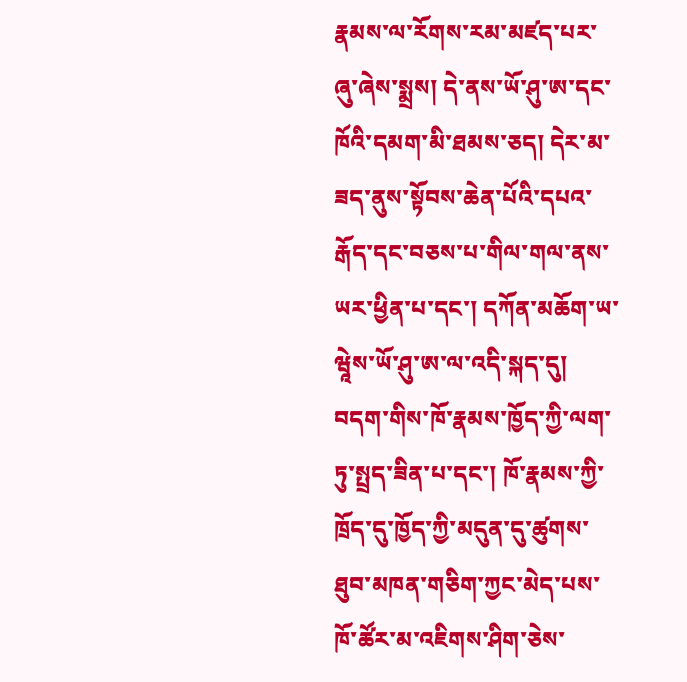རྣམས་ལ་རོགས་རམ་མཛད་པར་ཞུ་ཞེས་སྨྲས། དེ་ནས་ཡོ་ཤུ་ཨ་དང་ཁོའི་དམག་མི་ཐམས་ཅད། དེར་མ་ཟད་ནུས་སྟོབས་ཆེན་པོའི་དཔའ་རྒོད་དང་བཅས་པ་གིལ་གལ་ནས་ཡར་ཕྱིན་པ་དང་། དཀོན་མཆོག་ཡ་ཝཱེས་ཡོ་ཤུ་ཨ་ལ་འདི་སྐད་དུ། བདག་གིས་ཁོ་རྣམས་ཁྱོད་ཀྱི་ལག་ཏུ་སྤྲད་ཟིན་པ་དང་། ཁོ་རྣམས་ཀྱི་ཁྲོད་དུ་ཁྱོད་ཀྱི་མདུན་དུ་ཚུགས་ཐུབ་མཁན་གཅིག་ཀྱང་མེད་པས་ཁོ་ཚོར་མ་འཇིགས་ཤིག་ཅེས་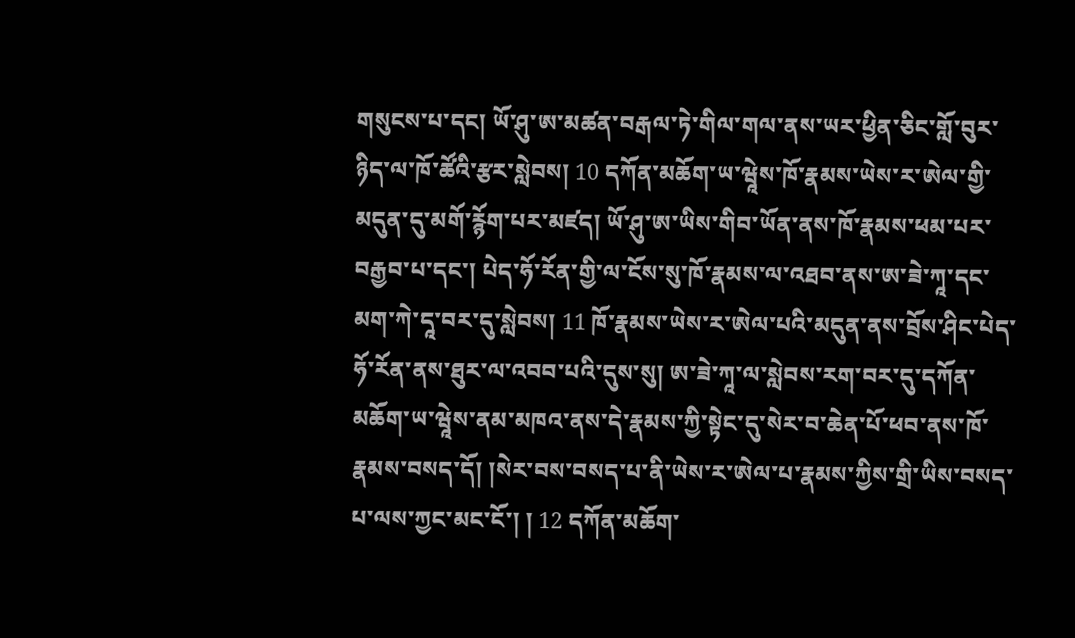གསུངས་པ་དང། ཡོ་ཤུ་ཨ་མཚན་བརྒལ་ཏེ་གིལ་གལ་ནས་ཡར་ཕྱིན་ཅིང་གློ་བུར་ཉིད་ལ་ཁོ་ཚོའི་རྩར་སླེབས། 10 དཀོན་མཆོག་ཡ་ཝཱེས་ཁོ་རྣམས་ཡེས་ར་ཨེལ་གྱི་མདུན་དུ་མགོ་རྙོག་པར་མཛད། ཡོ་ཤུ་ཨ་ཡིས་གིབ་ཡོན་ནས་ཁོ་རྣམས་ཕམ་པར་བརྒྱབ་པ་དང་། པེད་ཧོ་རོན་གྱི་ལ་ངོས་སུ་ཁོ་རྣམས་ལ་འཐབ་ནས་ཨ་ཟེ་ཀཱ་དང་མག་ཀེ་དཱ་བར་དུ་སླེབས། 11 ཁོ་རྣམས་ཡེས་ར་ཨེལ་པའི་མདུན་ནས་བྲོས་ཤིང་པེད་ཧོ་རོན་ནས་ཐུར་ལ་འབབ་པའི་དུས་སུ། ཨ་ཟེ་ཀཱ་ལ་སླེབས་རག་བར་དུ་དཀོན་མཆོག་ཡ་ཝཱེས་ནམ་མཁའ་ནས་དེ་རྣམས་ཀྱི་སྟེང་དུ་སེར་བ་ཆེན་པོ་ཕབ་ནས་ཁོ་རྣམས་བསད་དོ། །སེར་བས་བསད་པ་ནི་ཡེས་ར་ཨེལ་པ་རྣམས་ཀྱིས་གྲི་ཡིས་བསད་པ་ལས་ཀྱང་མང་ངོ་། ། 12 དཀོན་མཆོག་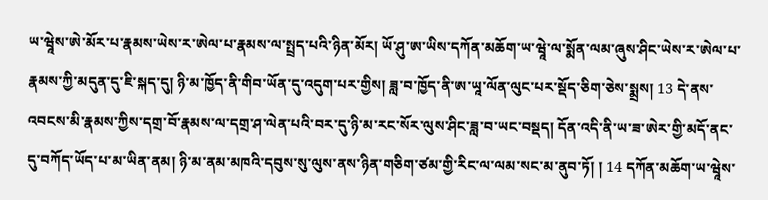ཡ་ཝཱེས་ཨེ་མོར་པ་རྣམས་ཡེས་ར་ཨེལ་པ་རྣམས་ལ་སྤྲད་པའི་ཉིན་མོར། ཡོ་ཤུ་ཨ་ཡིས་དཀོན་མཆོག་ཡ་ཝཱེ་ལ་སྨོན་ལམ་ཞུས་ཤིང་ཡེས་ར་ཨེལ་པ་རྣམས་ཀྱི་མདུན་དུ་ཇི་སྐད་དུ། ཉི་མ་ཁྱོད་ནི་གིབ་ཡོན་དུ་འདུག་པར་གྱིས། ཟླ་བ་ཁྱོད་ནི་ཨ་ཡཱ་ལོན་ལུང་པར་སྡོད་ཅིག་ཅེས་སྨྲས། 13 དེ་ནས་འབངས་མི་རྣམས་ཀྱིས་དགྲ་བོ་རྣམས་ལ་དགྲ་ཤ་ལེན་པའི་བར་དུ་ཉི་མ་རང་སོར་ལུས་ཤིང་ཟླ་བ་ཡང་བསྡད། དོན་འདི་ནི་ཡ་ཟ་ཨེར་གྱི་མདོ་ནང་དུ་བཀོད་ཡོད་པ་མ་ཡིན་ནམ། ཉི་མ་ནམ་མཁའི་དབུས་སུ་ལུས་ནས་ཉིན་གཅིག་ཙམ་གྱི་རིང་ལ་ལམ་སང་མ་ནུབ་ཏོ། ། 14 དཀོན་མཆོག་ཡ་ཝཱེས་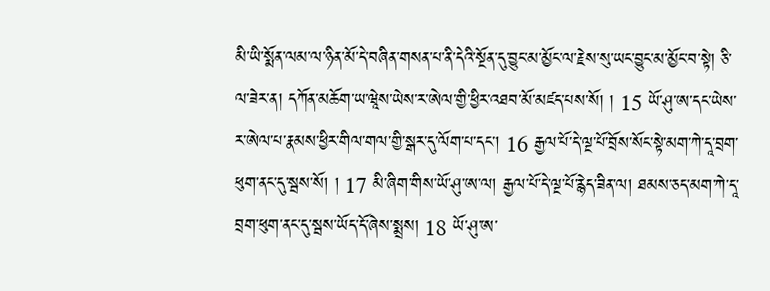མི་ཡི་སྨོན་ལམ་ལ་ཉིན་མོ་དེ་བཞིན་གསན་པ་ནི་དེའི་སྔོན་དུ་བྱུང་མ་མྱོང་ལ་རྗེས་སུ་ཡང་བྱུང་མ་མྱོང་བ་སྟེ། ཅི་ལ་ཟེར་ན། དཀོན་མཆོག་ཡ་ཝཱེས་ཡེས་ར་ཨེལ་གྱི་ཕྱིར་འཐབ་མོ་མཛད་པས་སོ། ། 15 ཡོ་ཤུ་ཨ་དང་ཡེས་ར་ཨེལ་པ་རྣམས་ཕྱིར་གིལ་གལ་གྱི་སྒར་དུ་ལོག་པ་དང་། 16 རྒྱལ་པོ་དེ་ལྔ་པོ་བྲོས་སོང་སྟེ་མག་ཀེ་དཱ་བྲག་ཕུག་ནང་དུ་སྦས་སོ། ། 17 མི་ཞིག་གིས་ཡོ་ཤུ་ཨ་ལ། རྒྱལ་པོ་དེ་ལྔ་པོ་རྙེད་ཟིན་ལ། ཐམས་ཅད་མག་ཀེ་དཱ་བྲག་ཕུག་ནང་དུ་སྦས་ཡོད་དོ་ཞེས་སྨྲས། 18 ཡོ་ཤུ་ཨ་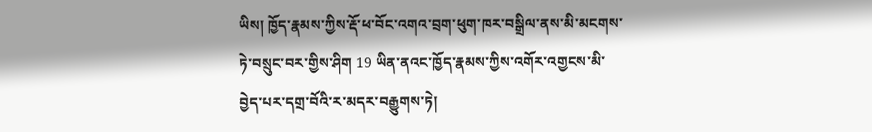ཡིས། ཁྱོད་རྣམས་ཀྱིས་རྡོ་ཕ་བོང་འགའ་བྲག་ཕུག་ཁར་བསྒྲིལ་ནས་མི་མངགས་ཏེ་བསྲུང་བར་གྱིས་ཤིག 19 ཡིན་ནའང་ཁྱོད་རྣམས་ཀྱིས་འགོར་འགྱངས་མི་བྱེད་པར་དགྲ་བོའི་ར་མདར་བརྒྱུགས་ཏེ།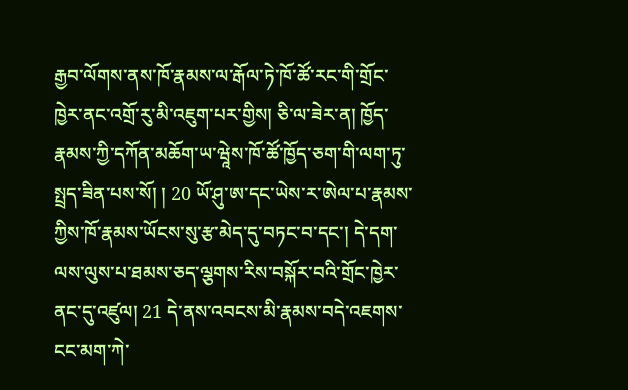རྒྱབ་ལོགས་ནས་ཁོ་རྣམས་ལ་རྒོལ་ཏེ་ཁོ་ཚོ་རང་གི་གྲོང་ཁྱེར་ནང་འགྲོ་རུ་མི་འཇུག་པར་གྱིས། ཅི་ལ་ཟེར་ན། ཁྱོད་རྣམས་ཀྱི་དཀོན་མཆོག་ཡ་ཝཱེས་ཁོ་ཚོ་ཁྱོད་ཅག་གི་ལག་ཏུ་སྤྲད་ཟིན་པས་སོ། ། 20 ཡོ་ཤུ་ཨ་དང་ཡེས་ར་ཨེལ་པ་རྣམས་ཀྱིས་ཁོ་རྣམས་ཡོངས་སུ་རྩ་མེད་དུ་བཏང་བ་དང་། དེ་དག་ལས་ལུས་པ་ཐམས་ཅད་ལྕགས་རིས་བསྐོར་བའི་གྲོང་ཁྱེར་ནང་དུ་འཛུལ། 21 དེ་ནས་འབངས་མི་རྣམས་བདེ་འཇགས་ངང་མག་ཀེ་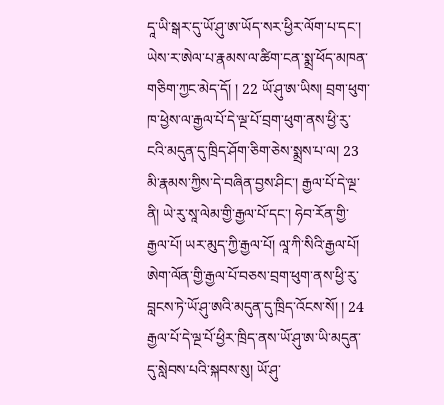དཱ་ཡི་སྒར་དུ་ཡོ་ཤུ་ཨ་ཡོད་སར་ཕྱིར་ལོག་པ་དང་། ཡེས་ར་ཨེལ་པ་རྣམས་ལ་ཚིག་ངན་སྨྲ་ཕོད་མཁན་གཅིག་ཀྱང་མེད་དོ། ། 22 ཡོ་ཤུ་ཨ་ཡིས། བྲག་ཕུག་ཁ་ཕྱེས་ལ་རྒྱལ་པོ་དེ་ལྔ་པོ་བྲག་ཕུག་ནས་ཕྱི་རུ་ངའི་མདུན་དུ་ཁྲིད་ཤོག་ཅིག་ཅེས་སྨྲས་པ་ལ། 23 མི་རྣམས་ཀྱིས་དེ་བཞིན་བྱས་ཤིང་། རྒྱལ་པོ་དེ་ལྔ་ནི། ཡེ་རུ་སཱ་ལེམ་གྱི་རྒྱལ་པོ་དང་། ཧེབ་རོན་གྱི་རྒྱལ་པོ། ཡར་མུད་ཀྱི་རྒྱལ་པོ། ལཱ་ཀི་སིའི་རྒྱལ་པོ། ཨེག་ལོན་གྱི་རྒྱལ་པོ་བཅས་བྲག་ཕུག་ནས་ཕྱི་རུ་བླངས་ཏེ་ཡོ་ཤུ་ཨའི་མདུན་དུ་ཁྲིད་འོངས་སོ། ། 24 རྒྱལ་པོ་དེ་ལྔ་པོ་ཕྱིར་ཁྲིད་ནས་ཡོ་ཤུ་ཨ་ཡི་མདུན་དུ་སླེབས་པའི་སྐབས་སུ། ཡོ་ཤུ་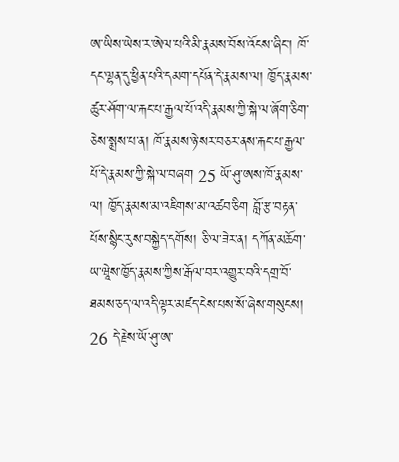ཨ་ཡིས་ཡེས་ར་ཨེལ་པའི་མི་རྣམས་བོས་འོངས་ཞིང་། ཁོ་དང་ལྷན་དུ་ཕྱིན་པའི་དམག་དཔོན་དེ་རྣམས་ལ། ཁྱོད་རྣམས་ཚུར་ཤོག་ལ་རྐང་པ་རྒྱལ་པོ་འདི་རྣམས་ཀྱི་སྐེ་ལ་ཞོག་ཅིག་ཅེས་སྨྲས་པ་ན། ཁོ་རྣམས་ཉེ་སར་བཅར་ནས་རྐང་པ་རྒྱལ་པོ་དེ་རྣམས་ཀྱི་སྐེ་ལ་བཞག 25 ཡོ་ཤུ་ཨས་ཁོ་རྣམས་ལ། ཁྱོད་རྣམས་མ་འཇིགས་མ་འཚབ་ཅིག བློ་རྩ་བརྟན་པོས་སྙིང་རུས་བསྐྱེད་དགོས། ཅི་ལ་ཟེར་ན། དཀོན་མཆོག་ཡ་ཝཱེས་ཁྱོད་རྣམས་ཀྱིས་རྒོལ་བར་འགྱུར་བའི་དགྲ་བོ་ཐམས་ཅད་ལ་འདི་ལྟར་མཛད་ངེས་པས་སོ་ཞེས་གསུངས། 26 དེ་རྗེས་ཡོ་ཤུ་ཨ་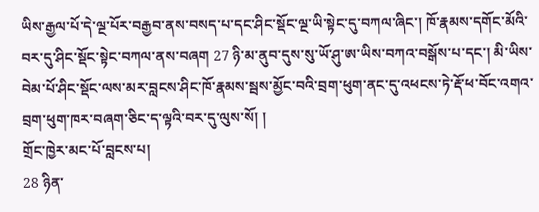ཡིས་རྒྱལ་པོ་དེ་ལྔ་པོར་བརྒྱབ་ནས་བསད་པ་དང་ཤིང་སྡོང་ལྔ་ཡི་སྟེང་དུ་བཀལ་ཞིང་། ཁོ་རྣམས་དགོང་མོའི་བར་དུ་ཤིང་སྡོང་སྟེང་བཀལ་ནས་བཞག 27 ཉི་མ་ནུབ་དུས་སུ་ཡོ་ཤུ་ཨ་ཡིས་བཀའ་བསྒོས་པ་དང་། མི་ཡིས་བེམ་པོ་ཤིང་སྡོང་ལས་མར་བླངས་ཤིང་ཁོ་རྣམས་སྦས་མྱོང་བའི་བྲག་ཕུག་ནང་དུ་འཕངས་ཏེ་རྡོ་ཕ་བོང་འགའ་བྲག་ཕུག་ཁར་བཞག་ཅིང་ད་ལྟའི་བར་དུ་ལུས་སོ། །
གྲོང་ཁྱེར་མང་པོ་བླངས་པ།
28 ཉིན་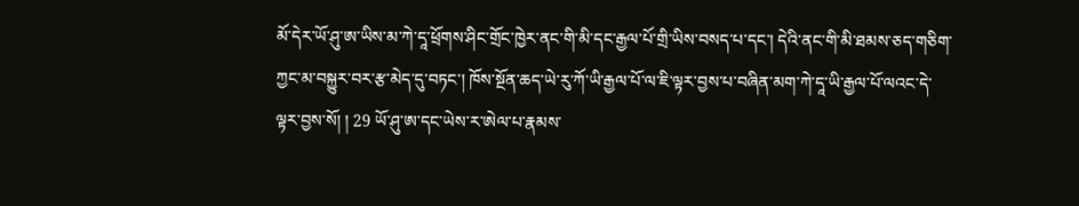མོ་དེར་ཡོ་ཤུ་ཨ་ཡིས་མ་ཀེ་དཱ་ཕྲོགས་ཤིང་གྲོང་ཁྱེར་ནང་གི་མི་དང་རྒྱལ་པོ་གྲི་ཡིས་བསད་པ་དང་། དེའི་ནང་གི་མི་ཐམས་ཅད་གཅིག་ཀྱང་མ་བསྐྱུར་བར་རྩ་མེད་དུ་བཏང་། ཁོས་སྔོན་ཆད་ཡེ་རུ་ཀོ་ཡི་རྒྱལ་པོ་ལ་ཇི་ལྟར་བྱས་པ་བཞིན་མག་ཀེ་དཱ་ཡི་རྒྱལ་པོ་ལའང་དེ་ལྟར་བྱས་སོ། ། 29 ཡོ་ཤུ་ཨ་དང་ཡེས་ར་ཨེལ་པ་རྣམས་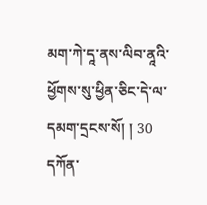མག་ཀེ་དཱ་ནས་ལིབ་ནཱའི་ཕྱོགས་སུ་ཕྱིན་ཅིང་དེ་ལ་དམག་དྲངས་སོ། ། 30 དཀོན་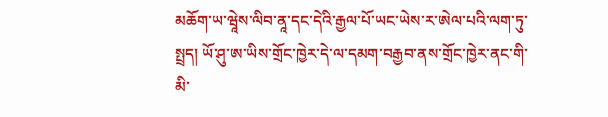མཆོག་ཡ་ཝཱེས་ལིབ་ནཱ་དང་དེའི་རྒྱལ་པོ་ཡང་ཡེས་ར་ཨེལ་པའི་ལག་ཏུ་སྤྲད། ཡོ་ཤུ་ཨ་ཡིས་གྲོང་ཁྱེར་དེ་ལ་དམག་བརྒྱབ་ནས་གྲོང་ཁྱེར་ནང་གི་མི་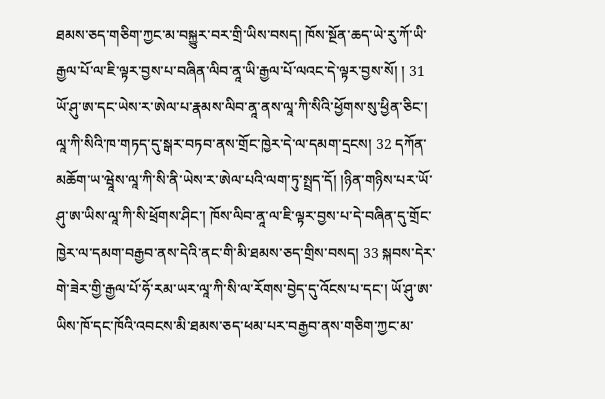ཐམས་ཅད་གཅིག་ཀྱང་མ་བསྐྱུར་བར་གྲི་ཡིས་བསད། ཁོས་སྔོན་ཆད་ཡེ་རུ་ཀོ་ཡི་རྒྱལ་པོ་ལ་ཇི་ལྟར་བྱས་པ་བཞིན་ལིབ་ནཱ་ཡི་རྒྱལ་པོ་ལའང་དེ་ལྟར་བྱས་སོ། ། 31 ཡོ་ཤུ་ཨ་དང་ཡེས་ར་ཨེལ་པ་རྣམས་ལིབ་ནཱ་ནས་ལཱ་ཀི་སིའི་ཕྱོགས་སུ་ཕྱིན་ཅིང་། ལཱ་ཀི་སིའི་ཁ་གཏད་དུ་སྒར་བཏབ་ནས་གྲོང་ཁྱེར་དེ་ལ་དམག་དྲངས། 32 དཀོན་མཆོག་ཡ་ཝཱེས་ལཱ་ཀི་སི་ནི་ཡེས་ར་ཨེལ་པའི་ལག་ཏུ་སྤྲད་དོ། །ཉིན་གཉིས་པར་ཡོ་ཤུ་ཨ་ཡིས་ལཱ་ཀི་སི་ཕྲོགས་ཤིང་། ཁོས་ལིབ་ནཱ་ལ་ཇི་ལྟར་བྱས་པ་དེ་བཞིན་དུ་གྲོང་ཁྱེར་ལ་དམག་བརྒྱབ་ནས་དེའི་ནང་གི་མི་ཐམས་ཅད་གྲིས་བསད། 33 སྐབས་དེར་གེ་ཟེར་གྱི་རྒྱལ་པོ་ཧོ་རམ་ཡར་ལཱ་ཀི་སི་ལ་རོགས་བྱེད་དུ་འོངས་པ་དང་། ཡོ་ཤུ་ཨ་ཡིས་ཁོ་དང་ཁོའི་འབངས་མི་ཐམས་ཅད་ཕམ་པར་བརྒྱབ་ནས་གཅིག་ཀྱང་མ་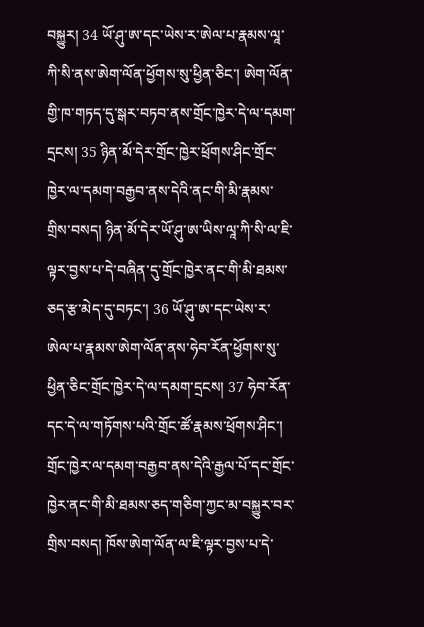བསྐྱུར། 34 ཡོ་ཤུ་ཨ་དང་ཡེས་ར་ཨེལ་པ་རྣམས་ལཱ་ཀི་སི་ནས་ཨེག་ལོན་ཕྱོགས་སུ་ཕྱིན་ཅིང་། ཨེག་ལོན་གྱི་ཁ་གཏད་དུ་སྒར་བཏབ་ནས་གྲོང་ཁྱེར་དེ་ལ་དམག་དྲངས། 35 ཉིན་མོ་དེར་གྲོང་ཁྱེར་ཕྲོགས་ཤིང་གྲོང་ཁྱེར་ལ་དམག་བརྒྱབ་ནས་དེའི་ནང་གི་མི་རྣམས་གྲིས་བསད། ཉིན་མོ་དེར་ཡོ་ཤུ་ཨ་ཡིས་ལཱ་ཀི་སི་ལ་ཇི་ལྟར་བྱས་པ་དེ་བཞིན་དུ་གྲོང་ཁྱེར་ནང་གི་མི་ཐམས་ཅད་རྩ་མེད་དུ་བཏང་། 36 ཡོ་ཤུ་ཨ་དང་ཡེས་ར་ཨེལ་པ་རྣམས་ཨེག་ལོན་ནས་ཧེབ་རོན་ཕྱོགས་སུ་ཕྱིན་ཅིང་གྲོང་ཁྱེར་དེ་ལ་དམག་དྲངས། 37 ཧེབ་རོན་དང་དེ་ལ་གཏོགས་པའི་གྲོང་ཚོ་རྣམས་ཕྲོགས་ཤིང་། གྲོང་ཁྱེར་ལ་དམག་བརྒྱབ་ནས་དེའི་རྒྱལ་པོ་དང་གྲོང་ཁྱེར་ནང་གི་མི་ཐམས་ཅད་གཅིག་ཀྱང་མ་བསྐྱུར་བར་གྲིས་བསད། ཁོས་ཨེག་ལོན་ལ་ཇི་ལྟར་བྱས་པ་དེ་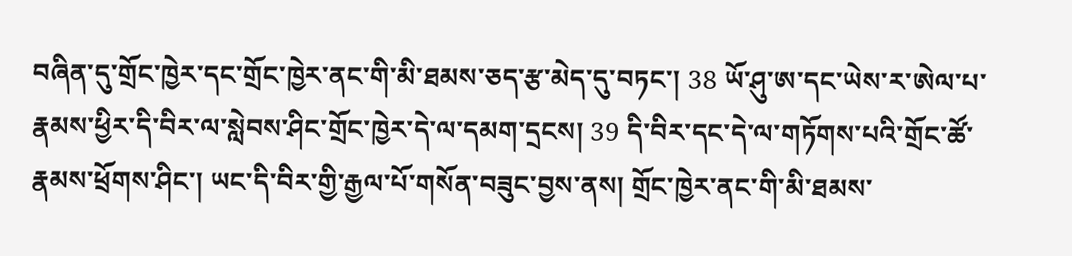བཞིན་དུ་གྲོང་ཁྱེར་དང་གྲོང་ཁྱེར་ནང་གི་མི་ཐམས་ཅད་རྩ་མེད་དུ་བཏང་། 38 ཡོ་ཤུ་ཨ་དང་ཡེས་ར་ཨེལ་པ་རྣམས་ཕྱིར་དི་བིར་ལ་སླེབས་ཤིང་གྲོང་ཁྱེར་དེ་ལ་དམག་དྲངས། 39 དི་བིར་དང་དེ་ལ་གཏོགས་པའི་གྲོང་ཚོ་རྣམས་ཕྲོགས་ཤིང་། ཡང་དི་བིར་གྱི་རྒྱལ་པོ་གསོན་བཟུང་བྱས་ནས། གྲོང་ཁྱེར་ནང་གི་མི་ཐམས་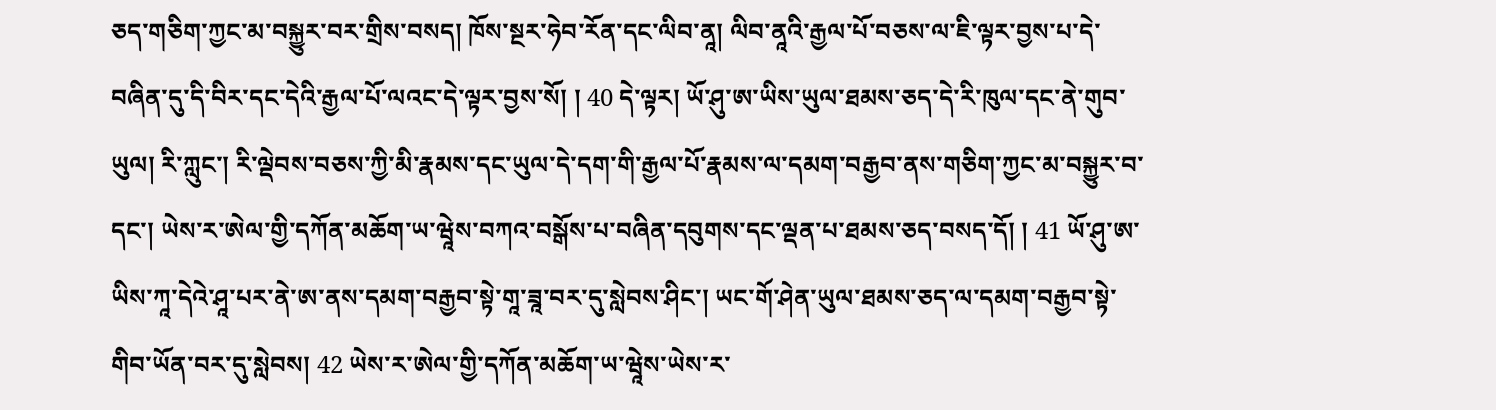ཅད་གཅིག་ཀྱང་མ་བསྐྱུར་བར་གྲིས་བསད། ཁོས་སྔར་ཧེབ་རོན་དང་ལིབ་ནཱ། ལིབ་ནཱའི་རྒྱལ་པོ་བཅས་ལ་ཇི་ལྟར་བྱས་པ་དེ་བཞིན་དུ་དི་བིར་དང་དེའི་རྒྱལ་པོ་ལའང་དེ་ལྟར་བྱས་སོ། ། 40 དེ་ལྟར། ཡོ་ཤུ་ཨ་ཡིས་ཡུལ་ཐམས་ཅད་དེ་རི་ཁུལ་དང་ནེ་གུབ་ཡུལ། རི་ཀླུང་། རི་ལྡེབས་བཅས་ཀྱི་མི་རྣམས་དང་ཡུལ་དེ་དག་གི་རྒྱལ་པོ་རྣམས་ལ་དམག་བརྒྱབ་ནས་གཅིག་ཀྱང་མ་བསྐྱུར་བ་དང་། ཡེས་ར་ཨེལ་གྱི་དཀོན་མཆོག་ཡ་ཝཱེས་བཀའ་བསྒོས་པ་བཞིན་དབུགས་དང་ལྡན་པ་ཐམས་ཅད་བསད་དོ། ། 41 ཡོ་ཤུ་ཨ་ཡིས་ཀཱ་དེའེ་ཤཱ་པར་ནེ་ཨ་ནས་དམག་བརྒྱབ་སྟེ་གཱ་ཟཱ་བར་དུ་སླེབས་ཤིང་། ཡང་གོ་ཤེན་ཡུལ་ཐམས་ཅད་ལ་དམག་བརྒྱབ་སྟེ་གིབ་ཡོན་བར་དུ་སླེབས། 42 ཡེས་ར་ཨེལ་གྱི་དཀོན་མཆོག་ཡ་ཝཱེས་ཡེས་ར་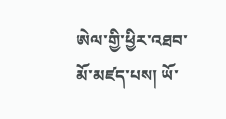ཨེལ་གྱི་ཕྱིར་འཐབ་མོ་མཛད་པས། ཡོ་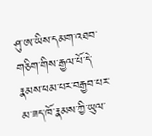ཤུ་ཨ་ཡིས་དམག་འཐབ་གཅིག་གིས་རྒྱལ་པོ་དེ་རྣམས་ཕམ་པར་བརྒྱབ་པར་མ་ཟད་ཁོ་རྣམས་ཀྱི་ཡུལ་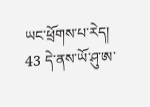ཡང་ཕྲོགས་པ་རེད། 43 དེ་ནས་ཡོ་ཤུ་ཨ་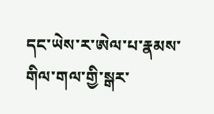དང་ཡེས་ར་ཨེལ་པ་རྣམས་གིལ་གལ་གྱི་སྒར་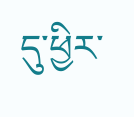དུ་ཕྱིར་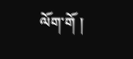ལོག་གོ །